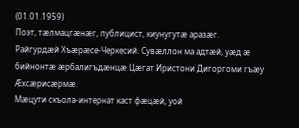(01.01.1959)
Поэт, тæлмацгæнæг, публицист, киунугутæ аразæг.
Райгурдæй Хъæрæсе-Черкесий. Сувæллон ма адтæй, уæд æ бийнонтæ æрбалигъдæнцæ Цæгат Иристони Дигоргоми гъæу Æхсæрисæрмæ.
Мæцути скъола-интернат каст фæцæй, уой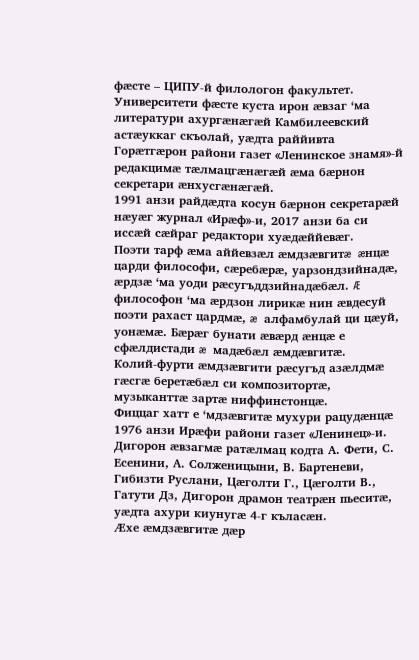фæсте – ЦИПУ-й филологон факультет.
Университети фæсте куста ирон æвзаг ‘ма литератури ахургæнæгæй Камбилеевский астæуккаг скъолай, уæдта раййивта Горæтгæрон райони газет «Ленинское знамя»-й редакцимæ тæлмацгæнæгæй æма бæрнон секретари æнхусгæнæгæй.
1991 анзи райдæдта косун бæрнон секретарæй нæуæг журнал «Ирæф»-и, 2017 анзи ба си иссæй сæйраг редактори хуæдæййевæг.
Поэти тарф æма аййевзæл æмдзæвгитæ æнцæ царди философи, сæребæрæ, уарзондзийнадæ, æрдзæ ‘ма уоди рæсугъддзийнадæбæл. Æ философон ‘ма æрдзон лирикæ нин æвдесуй поэти рахаст цардмæ, æ алфамбулай ци цæуй, уонæмæ. Бæрæг бунати æвæрд æнцæ е сфæлдистади æ мадæбæл æмдæвгитæ.
Колий-фурти æмдзæвгити рæсугъд азæлдмæ гæсгæ беретæбæл си композитортæ, музыканттæ зартæ ниффинстонцæ.
Фиццаг хатт е ‘мдзæвгитæ мухури рацудæнцæ 1976 анзи Ирæфи райони газет «Ленинец»-и.
Дигорон æвзагмæ ратæлмац кодта А. Фети, С. Есенини, А. Солженицыни, В. Бартеневи, Гибизти Руслани, Цæголти Г., Цæголти В., Гатути Дз, Дигорон драмон театрæн пьеситæ, уæдта ахури киунугæ 4-г къласæн.
Æхе æмдзæвгитæ дæр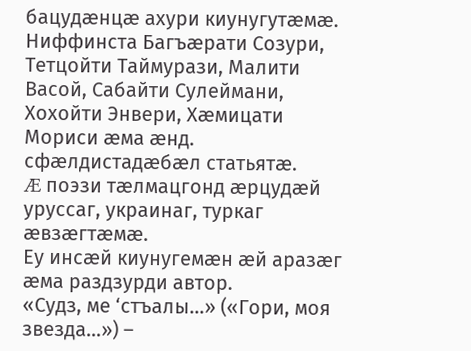бацудæнцæ ахури киунугутæмæ.
Ниффинста Багъæрати Созури, Тетцойти Таймурази, Малити Васой, Сабайти Сулеймани, Хохойти Энвери, Хæмицати Мориси æма æнд. сфæлдистадæбæл статьятæ.
Æ поэзи тæлмацгонд æрцудæй уруссаг, украинаг, туркаг æвзæгтæмæ.
Еу инсæй киунугемæн æй аразæг æма раздзурди автор.
«Судз, ме ‘стъалы…» («Гори, моя звезда…») –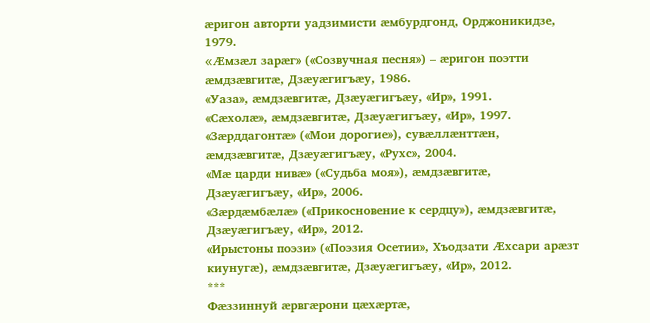æригон авторти уадзимисти æмбурдгонд, Орджоникидзе, 1979.
«Æмзæл зарæг» («Созвучная песня») – æригон поэтти æмдзæвгитæ, Дзæуæгигъæу, 1986.
«Уаза», æмдзæвгитæ, Дзæуæгигъæу, «Ир», 1991.
«Сæхолæ», æмдзæвгитæ, Дзæуæгигъæу, «Ир», 1997.
«Зæрддагонтæ» («Мои дорогие»), сувæллæнттæн, æмдзæвгитæ, Дзæуæгигъæу, «Рухс», 2004.
«Мæ царди нивæ» («Судьба моя»), æмдзæвгитæ, Дзæуæгигъæу, «Ир», 2006.
«Зæрдæмбæлæ» («Прикосновение к сердцу»), æмдзæвгитæ, Дзæуæгигъæу, «Ир», 2012.
«Ирыстоны поэзи» («Поэзия Осетии», Хъодзати Æхсари арæзт киунугæ), æмдзæвгитæ, Дзæуæгигъæу, «Ир», 2012.
***
Фæззиннуй æрвгæрони цæхæртæ,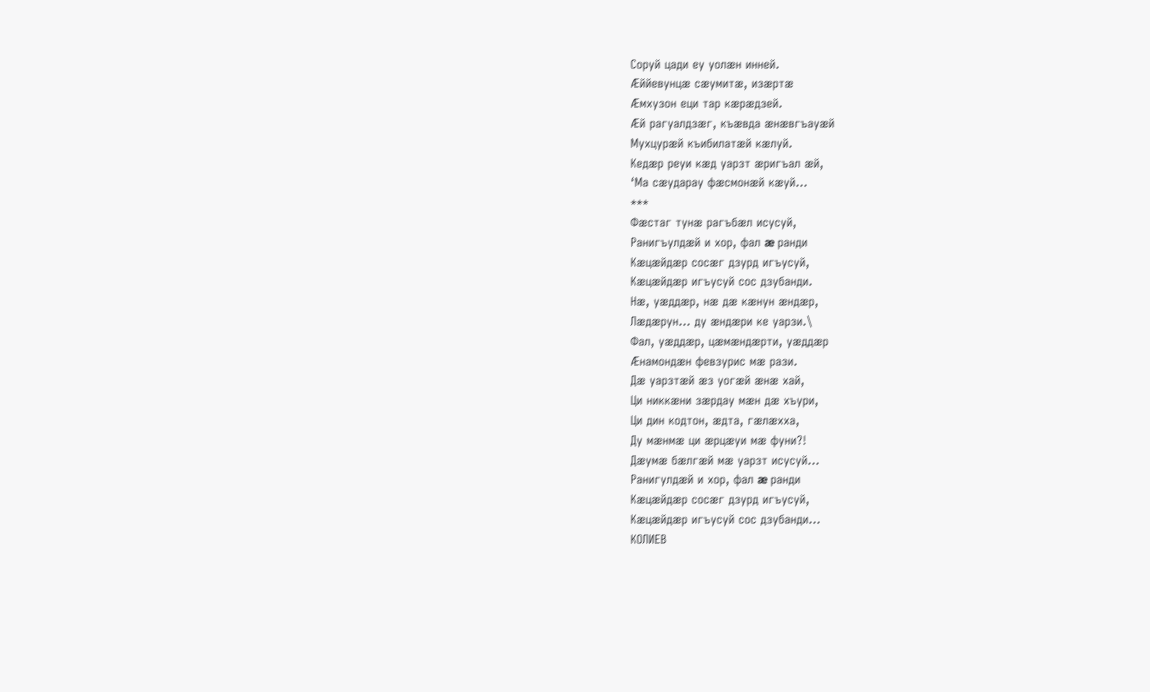Соруй цади еу уолæн инней.
Æййевунцæ сæумитæ, изæртæ
Æмхузон еци тар кæрæдзей.
Æй рагуалдзæг, къæвда æнæвгъауæй
Мухцурæй къибилатæй кæлуй.
Кедæр реуи кæд уарзт æригъал æй,
‘Ма сæударау фæсмонæй кæуй…
***
Фæстаг тунæ рагъбæл исусуй,
Ранигъулдæй и хор, фал æ ранди
Кæцæйдæр сосæг дзурд игъусуй,
Кæцæйдæр игъусуй сос дзубанди.
Нæ, уæддæр, нæ дæ кæнун æндæр,
Лæдæрун… ду æндæри ке уарзи.\
Фал, уæддæр, цæмæндæрти, уæддæр
Æнамондæн февзурис мæ рази.
Дæ уарзтæй æз уогæй æнæ хай,
Ци никкæни зæрдау мæн дæ хъури,
Ци дин кодтон, æдта, гæлæхха,
Ду мæнмæ ци æрцæуи мæ фуни?!
Дæумæ бæлгæй мæ уарзт исусуй…
Ранигулдæй и хор, фал æ ранди
Кæцæйдæр сосæг дзурд игъусуй,
Кæцæйдæр игъусуй сос дзубанди…
КОЛИЕВ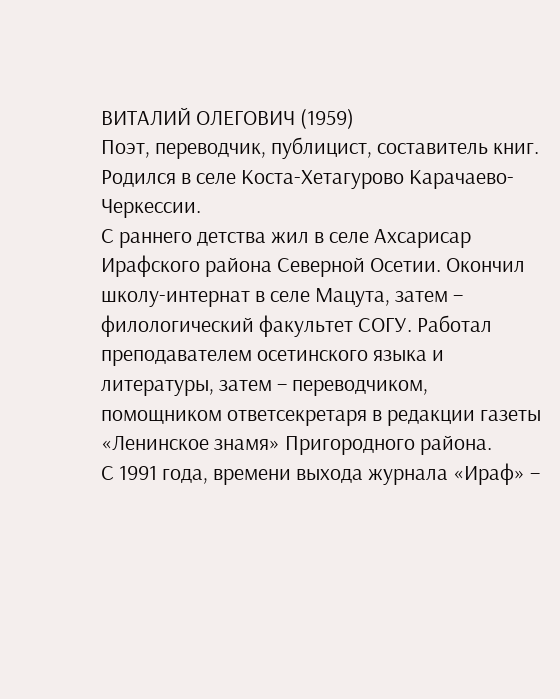ВИТАЛИЙ ОЛЕГОВИЧ (1959)
Поэт, переводчик, публицист, составитель книг.
Родился в селе Коста-Хетагурово Карачаево-Черкессии.
С раннего детства жил в селе Ахсарисар Ирафского района Северной Осетии. Окончил школу-интернат в селе Мацута, затем – филологический факультет СОГУ. Работал преподавателем осетинского языка и литературы, затем – переводчиком, помощником ответсекретаря в редакции газеты «Ленинское знамя» Пригородного района.
С 1991 года, времени выхода журнала «Ираф» –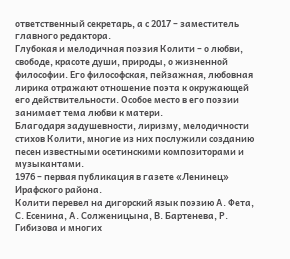ответственный секретарь, а с 2017 – заместитель главного редактора.
Глубокая и мелодичная поэзия Колити – о любви, свободе, красоте души, природы, о жизненной философии. Его философская, пейзажная, любовная лирика отражают отношение поэта к окружающей его действительности. Особое место в его поэзии занимает тема любви к матери.
Благодаря задушевности, лиризму, мелодичности стихов Колити, многие из них послужили созданию песен известными осетинскими композиторами и музыкантами.
1976 – первая публикация в газете «Ленинец» Ирафского района.
Колити перевел на дигорский язык поэзию А. Фета, С. Есенина, А. Солженицына, В. Бартенева, Р. Гибизова и многих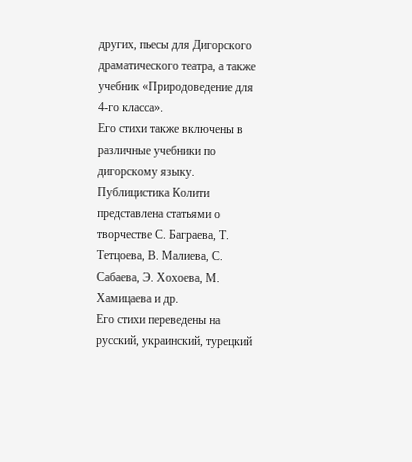других, пьесы для Дигорского драматического театра, а также учебник «Природоведение для 4-го класса».
Его стихи также включены в различные учебники по дигорскому языку.
Публицистика Колити представлена статьями о творчестве С. Баграева, Т. Тетцоева, В. Малиева, С. Сабаева, Э. Хохоева, М. Хамицаева и др.
Его стихи переведены на русский, украинский, турецкий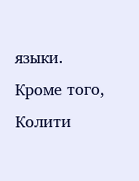языки.
Кроме того, Колити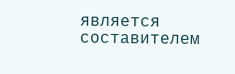является составителем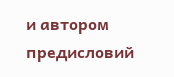и автором предисловий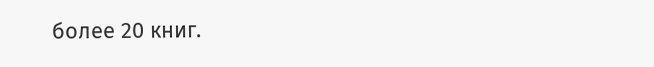более 20 книг.